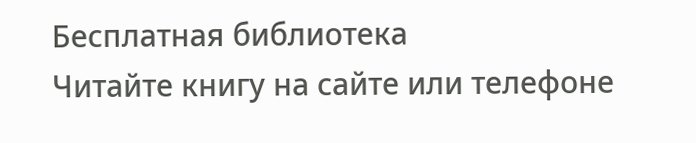Бесплатная библиотека
Читайте книгу на сайте или телефоне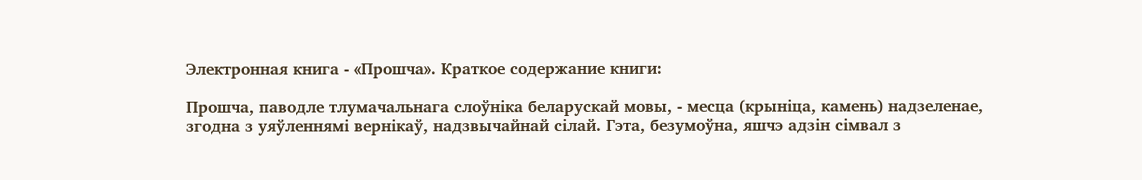Электронная книга - «Прошча». Краткое содержание книги:

Прошча, паводле тлумачальнага слоўніка беларускай мовы, - месца (крыніца, камень) надзеленае, згодна з уяўленнямі вернікаў, надзвычайнай сілай. Гэта, безумоўна, яшчэ адзін сімвал з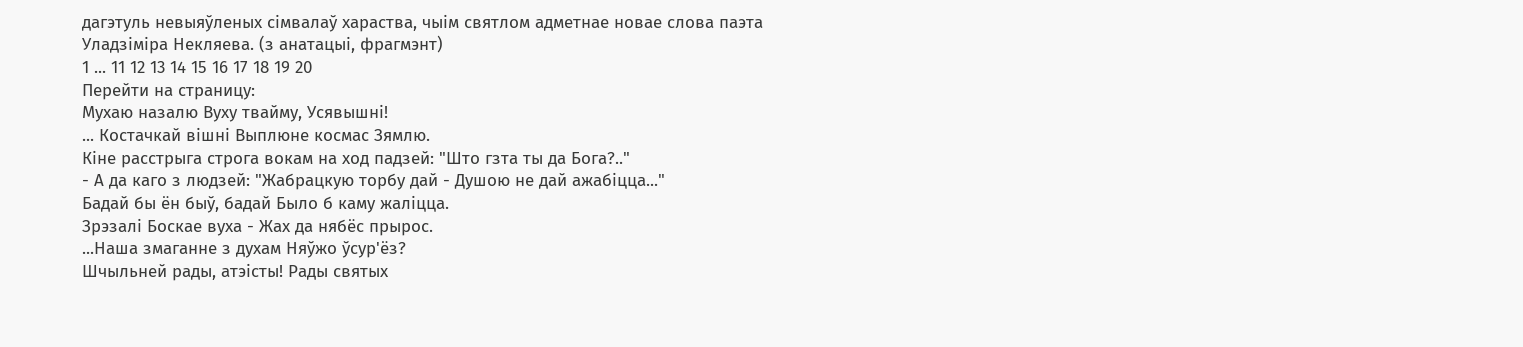дагэтуль невыяўленых сімвалаў хараства, чыім святлом адметнае новае слова паэта Уладзіміра Некляева. (з анатацыі, фрагмэнт)
1 ... 11 12 13 14 15 16 17 18 19 20
Перейти на страницу:
Мухаю назалю Вуху твайму, Усявышні!
... Костачкай вішні Выплюне космас Зямлю.
Кіне расстрыга строга вокам на ход падзей: "Што гзта ты да Бога?.."
- А да каго з людзей: "Жабрацкую торбу дай - Душою не дай ажабіцца..."
Бадай бы ён быў, бадай Было б каму жаліцца.
Зрэзалі Боскае вуха - Жах да нябёс прырос.
...Наша змаганне з духам Няўжо ўсур'ёз?
Шчыльней рады, атэісты! Рады святых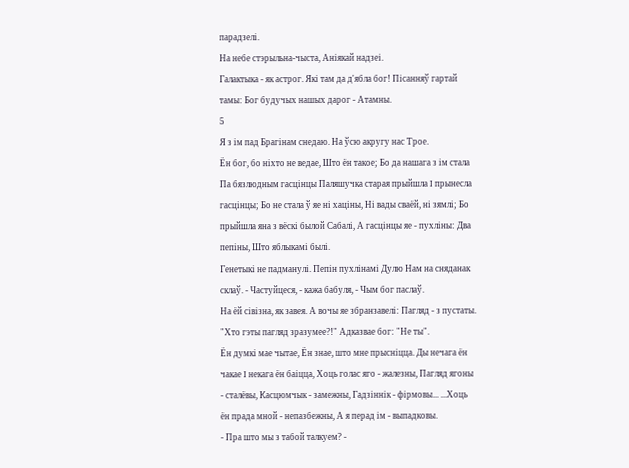парадзелі.
На небе стэрыльна-чыста, Аніякай надзеі.
Галактыка - як астрог. Які там да д'ябла бог! Пісанняў гартай тамы: Бог будучых нашых дарог - Атамны.
5
Я з ім пад Брагінам снедаю. На ўсю акругу нас Трое.
Ён бог, бо ніхто не ведае, Што ён такое; Бо да нашага з ім стала Па бязлюдным гасцінцы Паляшучка старая прыйшла I прынесла гасцінцы; Бо не стала ў яе ні хаціны, Ні вады сваёй, ні зямлі; Бо прыйшла яна з вёскі былой Сабалі, А гасцінцы яе - пухліны: Два пепіны, Што яблыкамі былі.
Генетыкі не падманулі. Пепін пухлінамі Дулю Нам на сняданак склаў. - Частуйцеся, - кажа бабуля, - Чым бог паслаў.
На ёй сівізна, як завея. А вочы яе збранзавелі: Пагляд - з пустаты. "Хто гэты пагляд зразумее?!" Адказвае бог: "Не ты".
Ён думкі мае чытае, Ён знае, што мне прысніцца. Ды нечага ён чакае I некага ён баіцца, Хоць голас яго - жалезны, Пагляд ягоны - сталёвы, Касцюмчык - замежны, Гадзіннік - фірмовы... ...Хоць ён прада мной - непазбежны, А я перад ім - выпадковы.
- Пра што мы з табой талкуем? -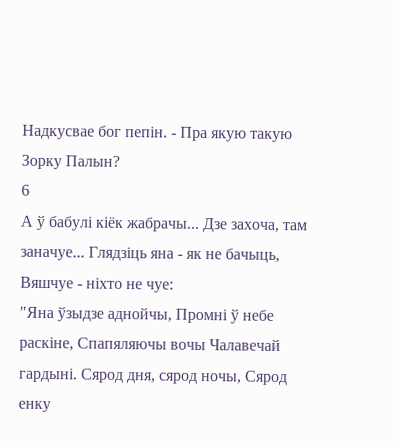Надкусвае бог пепін. - Пра якую такую Зорку Палын?
6
А ў бабулі кіёк жабрачы... Дзе захоча, там заначуе... Глядзіць яна - як не бачыць, Вяшчуе - ніхто не чуе:
"Яна ўзыдзе аднойчы, Промні ў небе раскіне, Спапяляючы вочы Чалавечай гардыні. Сярод дня, сярод ночы, Сярод енку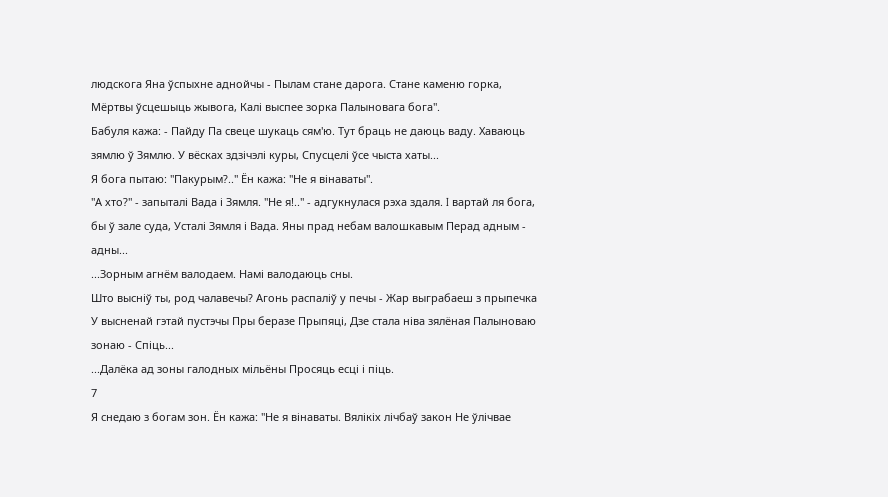людскога Яна ўспыхне аднойчы - Пылам стане дарога. Стане каменю горка, Мёртвы ўсцешыць жывога, Калі выспее зорка Палыновага бога".
Бабуля кажа: - Пайду Па свеце шукаць сям'ю. Тут браць не даюць ваду. Хаваюць зямлю ў Зямлю. У вёсках здзічэлі куры, Спусцелі ўсе чыста хаты...
Я бога пытаю: "Пакурым?.." Ён кажа: "Не я вінаваты".
"А хто?" - запыталі Вада і Зямля. "Не я!.." - адгукнулася рэха здаля. I вартай ля бога, бы ў зале суда, Усталі Зямля і Вада. Яны прад небам валошкавым Перад адным - адны...
...Зорным агнём валодаем. Намі валодаюць сны.
Што высніў ты, род чалавечы? Агонь распаліў у печы - Жар выграбаеш з прыпечка У высненай гэтай пустэчы Пры беразе Прыпяці, Дзе стала ніва зялёная Палыноваю зонаю - Спіць...
...Далёка ад зоны галодных мільёны Просяць есці і піць.
7
Я снедаю з богам зон. Ён кажа: "Не я вінаваты. Вялікіх лічбаў закон Не ўлічвае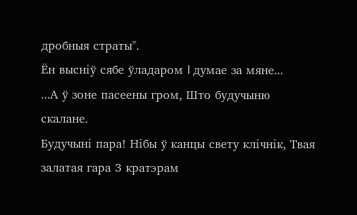дробныя страты".
Ён высніў сябе ўладаром I думае за мяне...
...А ў зоне пасеены гром, Што будучыню скалане.
Будучыні пара! Нібы ў канцы свету клічнік, Твая залатая гара 3 кратэрам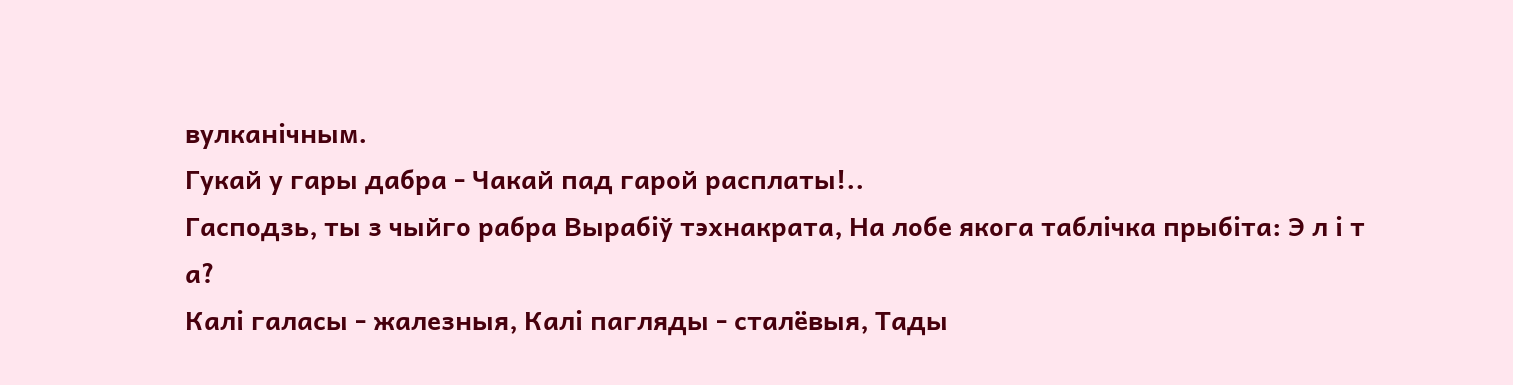вулканічным.
Гукай у гары дабра - Чакай пад гарой расплаты!..
Гасподзь, ты з чыйго рабра Вырабіў тэхнакрата, На лобе якога таблічка прыбіта: Э л і т а?
Калі галасы - жалезныя, Калі пагляды - сталёвыя, Тады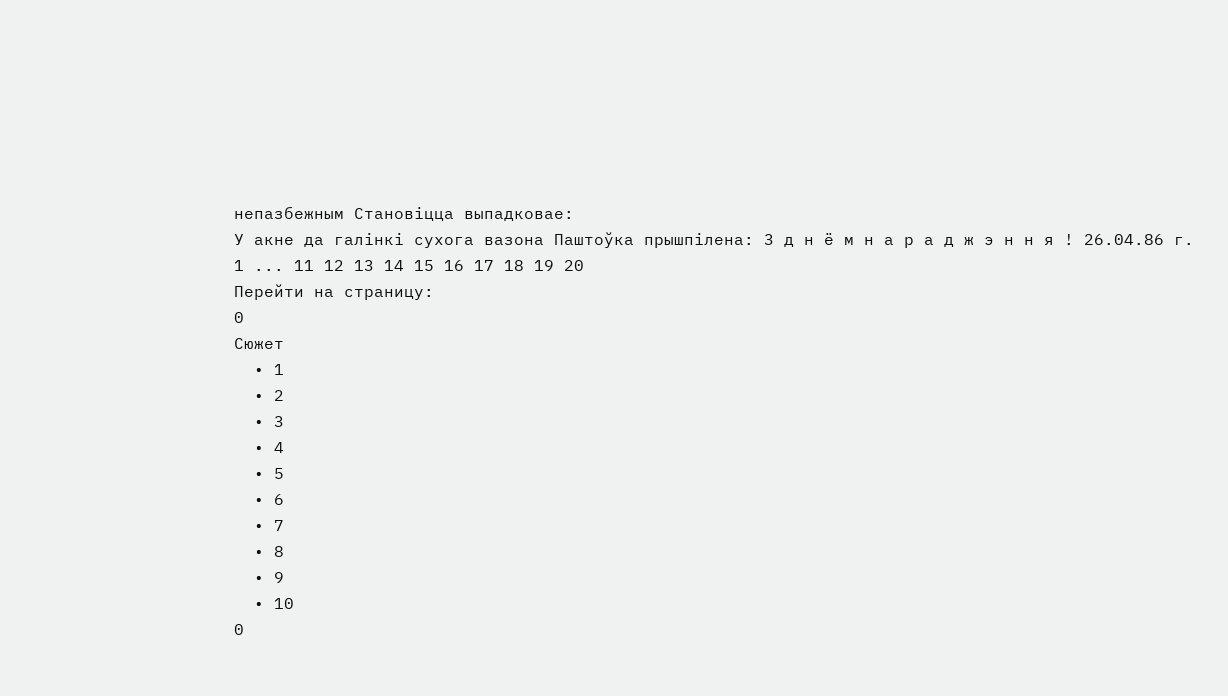непазбежным Становіцца выпадковае:
У акне да галінкі сухога вазона Паштоўка прышпілена: 3 д н ё м н а р а д ж э н н я ! 26.04.86 г.
1 ... 11 12 13 14 15 16 17 18 19 20
Перейти на страницу:
0
Сюжет
  • 1
  • 2
  • 3
  • 4
  • 5
  • 6
  • 7
  • 8
  • 9
  • 10
0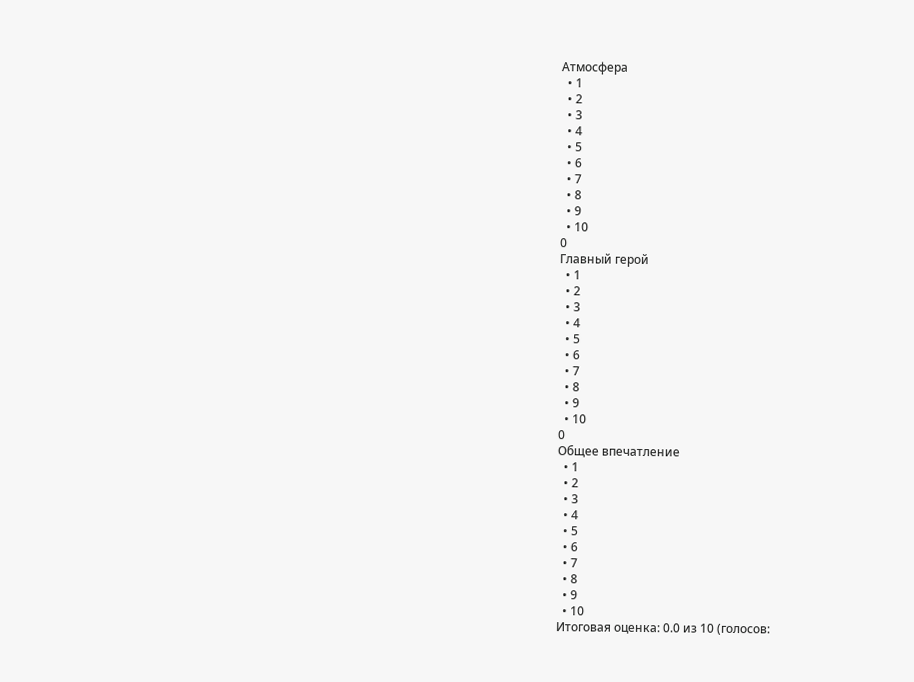Атмосфера
  • 1
  • 2
  • 3
  • 4
  • 5
  • 6
  • 7
  • 8
  • 9
  • 10
0
Главный герой
  • 1
  • 2
  • 3
  • 4
  • 5
  • 6
  • 7
  • 8
  • 9
  • 10
0
Общее впечатление
  • 1
  • 2
  • 3
  • 4
  • 5
  • 6
  • 7
  • 8
  • 9
  • 10
Итоговая оценка: 0.0 из 10 (голосов: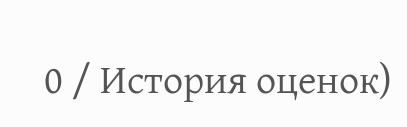0 / История оценок)